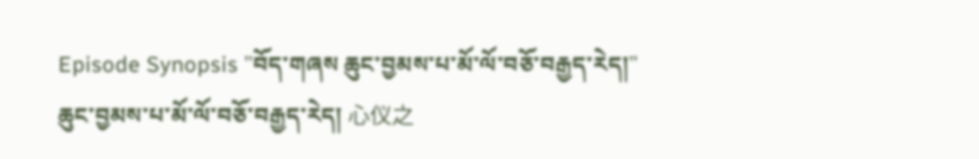Episode Synopsis "བོད་གཞས ཆུང་བྱམས་པ་མོ་ལོ་བཅོ་བརྒྱད་རེད།"
ཆུང་བྱམས་པ་མོ་ལོ་བཅོ་བརྒྱད་རེད། 心仪之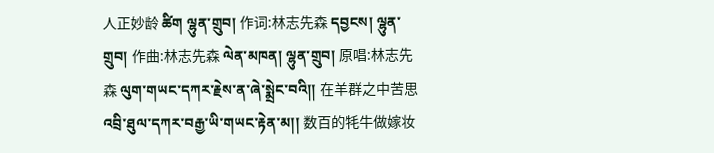人正妙龄 ཚིག ལྷུན་གྲུབ། 作词:林志先森 དབྱངས། ལྷུན་གྲུབ། 作曲:林志先森 ལེན་མཁན། ལྷུན་གྲུབ། 原唱:林志先森 ལུག་གཡང་དཀར་རྗེས་ན་ཞེ་སྨྲེང་བའི།། 在羊群之中苦思 འབྲི་ཐུལ་དཀར་བརྒྱ་ཡི་གཡང་རྟེན་མ།། 数百的牦牛做嫁妆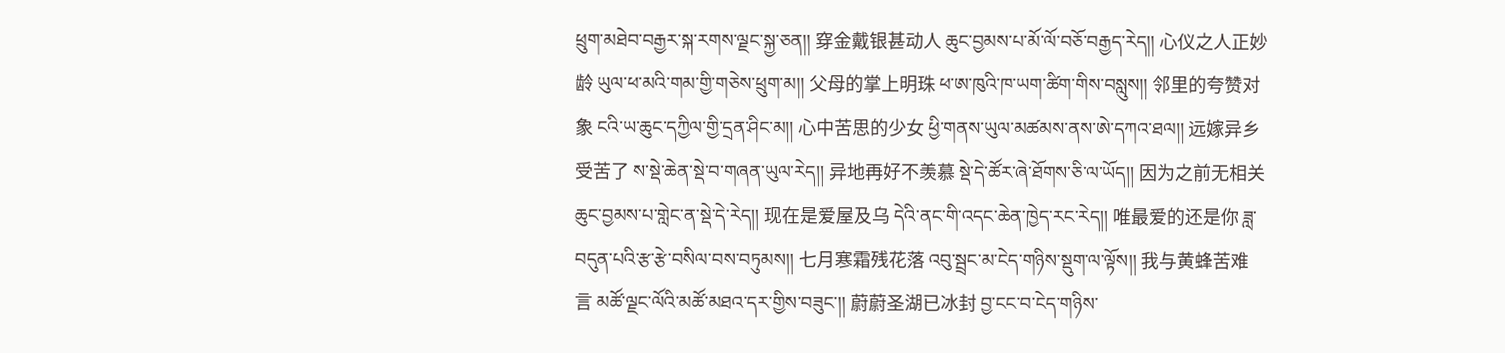ཕྲུག་མཐེབ་བརྒྱར་སྐ་རགས་ལྗང་སྐྱ་ཅན།། 穿金戴银甚动人 ཆུང་བྱམས་པ་མོ་ལོ་བཅོ་བརྒྱད་རེད།། 心仪之人正妙龄 ཡུལ་ཕ་མའི་གམ་གྱི་གཅེས་ཕྲུག་མ།། 父母的掌上明珠 ཕ་ཨ་ཁུའི་ཁ་ཡག་ཚིག་གིས་བསླུས།། 邻里的夸赞对象 ངའི་ཡ་ཆུང་དཀྱིལ་གྱི་དྲན་ཤིང་མ།། 心中苦思的少女 ཕྱི་གནས་ཡུལ་མཚམས་ནས་ཨེ་དཀའ་ཐལ།། 远嫁异乡受苦了 ས་སྡེ་ཆེན་སྡེ་བ་གཞན་ཡུལ་རེད།། 异地再好不羡慕 སྡེ་དེ་ཚོར་ཞེ་ཐོགས་ཅི་ལ་ཡོད།། 因为之前无相关 ཆུང་བྱམས་པ་གླེང་ན་སྡེ་དེ་རེད།། 现在是爱屋及乌 དེའི་ནང་གི་འདང་ཆེན་ཁྱེད་རང་རེད།། 唯最爱的还是你 ཟླ་བདུན་པའི་རྩ་རྩེ་བསིལ་བས་བཏུམས།། 七月寒霜残花落 འབུ་སྦྲང་མ་ངེད་གཉིས་སྡུག་ལ་ལྟོས།། 我与黄蜂苦难言 མཚོ་ལྗང་ལོའི་མཚོ་མཐའ་དར་གྱིས་བཟུང་།། 蔚蔚圣湖已冰封 བྱ་ངང་བ་ངེད་གཉིས་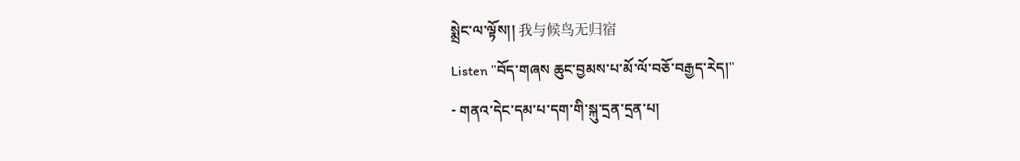སྨྲེང་ལ་ལྟོས།། 我与候鸟无归宿
Listen "བོད་གཞས ཆུང་བྱམས་པ་མོ་ལོ་བཅོ་བརྒྱད་རེད།"
- གནའ་དེང་དམ་པ་དག་གི་སྐུ་དྲན་དྲན་པ།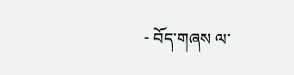- བོད་གཞས ལ་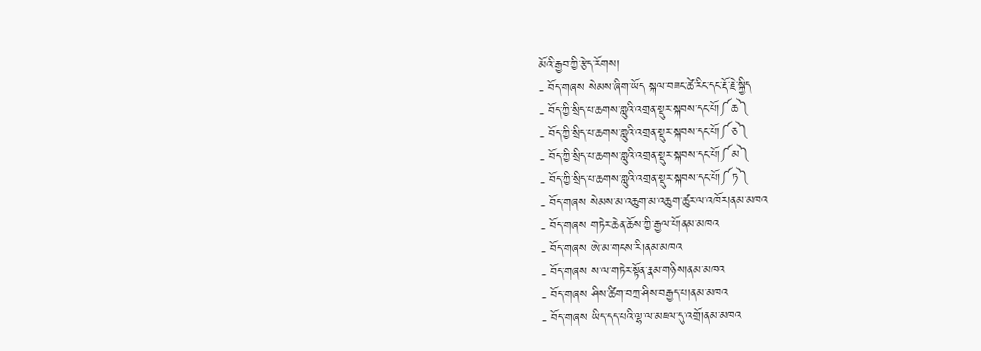མོའི་རྒྱབ་ཀྱི་རྩེད་རོགས།
- བོད་གཞས སེམས་ཞིག་ཡོད སྐལ་བཟང་ཚེ་རིང་དང་རྡོ་རྗེ་སྐྱིད
- བོད་ཀྱི་སྲིད་པ་ཆགས་གླུའི་འགྲན་སྡུར་སྐབས་དང་པོ།༼ཆ༽
- བོད་ཀྱི་སྲིད་པ་ཆགས་གླུའི་འགྲན་སྡུར་སྐབས་དང་པོ།༼ཅ༽
- བོད་ཀྱི་སྲིད་པ་ཆགས་གླུའི་འགྲན་སྡུར་སྐབས་དང་པོ།༼མ༽
- བོད་ཀྱི་སྲིད་པ་ཆགས་གླུའི་འགྲན་སྡུར་སྐབས་དང་པོ།༼ཏ༽
- བོད་གཞས སེམས་མ་འཆུག་མ་འཆུག་ཚུར་ལ་འཁོར།ནམ་མཁའ
- བོད་གཞས གཏེར་ཆེན་ཆོས་ཀྱི་རྒྱལ་པོ།ནམ་མཁའ
- བོད་གཞས ཨེ་མ་གངས་རི།ནམ་མཁའ
- བོད་གཞས ས་ལ་གཏེར་སྟོན་རྣམ་གཉིས།ནམ་མཁའ
- བོད་གཞས ཤིས་ཚིག་བཀྲ་ཤིས་བརྒྱད་པ།ནམ་མཁའ
- བོད་གཞས ཡིད་དད་པའི་ལྷ་ལ་མཇལ་དུ་འགྲོ།ནམ་མཁའ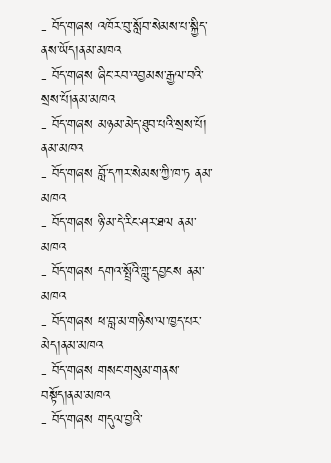- བོད་གཞས འཁོར་བུ་སློབ་སེམས་པ་སྐྱིད་ནས་ཡོད།ནམ་མཁའ
- བོད་གཞས ཞིང་རབ་འབྱམས་རྒྱལ་བའི་སྲས་པོ།ནམ་མཁའ
- བོད་གཞས མཉམ་མེད་ཐུབ་པའི་སྲས་པོ། ནམ་མཁའ
- བོད་གཞས བློ་དཀར་སེམས་ཀྱི་ཁ་ཏ ནམ་མཁའ
- བོད་གཞས ཉི་མ་དེ་རིང་ཤར་ཐལ ནམ་མཁའ
- བོད་གཞས དགའ་སྤྲོའི་གླུ་དབྱངས ནམ་མཁའ
- བོད་གཞས ཕ་བླ་མ་གཉིས་ལ་ཁྱད་པར་མེད།ནམ་མཁའ
- བོད་གཞས གསང་གསུམ་གནས་བསྟོད།ནམ་མཁའ
- བོད་གཞས གདུལ་བྱའི་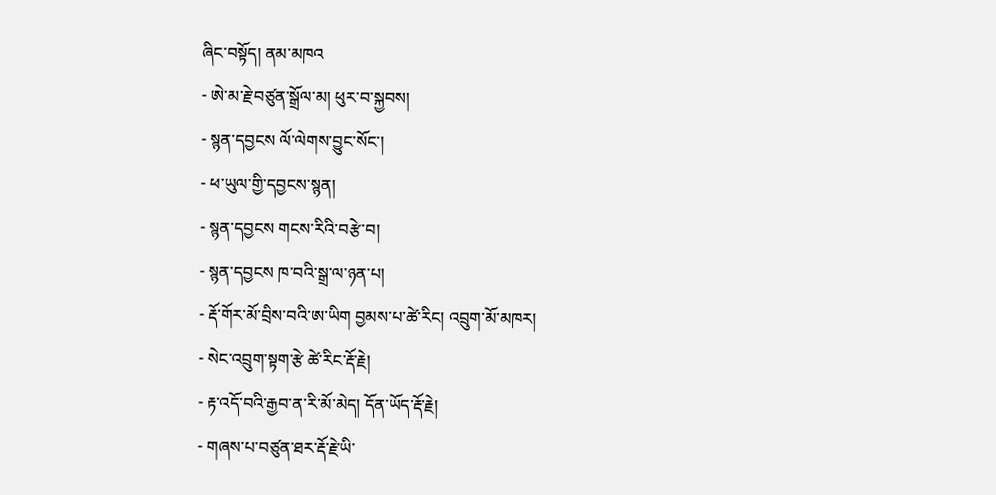ཞིང་བསྟོད། ནམ་མཁའ
- ཨེ་མ་རྗེ་བཙུན་སྒྲོལ་མ། ཕུར་བ་སྐྱབས།
- སྙན་དབྱངས ལོ་ལེགས་བྱུང་སོང་།
- ཕ་ཡུལ་གྱི་དབྱངས་སྙན།
- སྙན་དབྱངས གངས་རིའི་བརྩེ་བ།
- སྙན་དབྱངས ཁ་བའི་སྒྲ་ལ་ཉན་པ།
- རྡོ་གོར་མོ་བྲིས་བའི་ཨ་ཡིག བྱམས་པ་ཚེ་རིང། འབྲུག་མོ་མཁར།
- སེང་འབྲུག་སྟག་རྩེ ཚེ་རིང་རྡོ་རྗེ།
- རྟ་འདོ་བའི་རྒྱབ་ན་རི་མོ་མེད། དོན་ཡོད་རྡོ་རྗེ།
- གཞས་པ་བཙུན་ཐར་རྡོ་རྗེ་ཡི་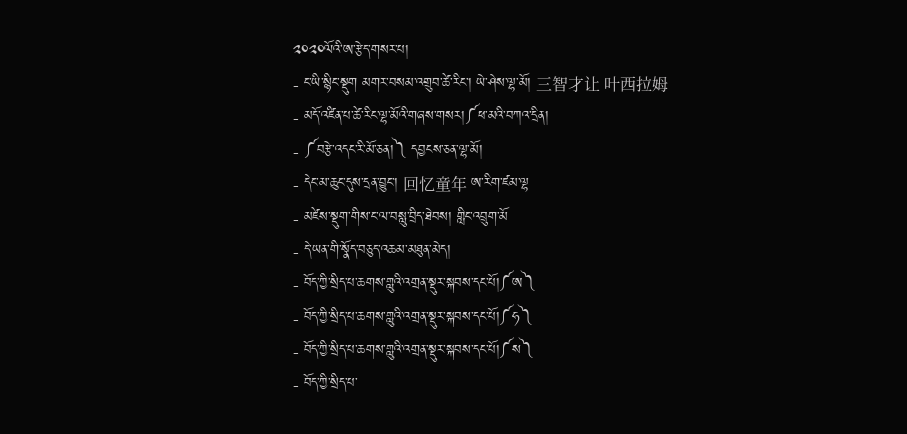༢༠༢༠ལོའི་ཨ་རྩེད་གསར་པ།
- ང་ཡི་སྙིང་སྡུག མགར་བསམ་འགྲུབ་ཚེ་རིང་། ཡེ་ཤེས་ལྷ་མོ། 三智才让 叶西拉姆
- མདོ་འཛིན་པ་ཚེ་རིང་ལྷ་མོའི་གཞས་གསར།༼ཕ་མའི་བཀའ་དྲིན།
- ༼བརྩེ་འདང་རི་མོ་ཅན།༽ དབྱངས་ཅན་ལྷ་མོ།
- དེང་མ་ཆུང་དུས་དྲན་བྱུང་། 回忆童年 ཨ་རིག་ཛམ་ལྷ
- མཛེས་སྡུག་གིས་ང་ལ་བསླུ་བྲིད་ཐེབས། གླིང་འབྲུག་མོ
- དེ་ཡན་གི་སྣོད་བཅུད་འཆམ་མཐུན་མེད།
- བོད་ཀྱི་སྲིད་པ་ཆགས་གླུའི་འགྲན་སྡུར་སྐབས་དང་པོ།༼ཨ༽
- བོད་ཀྱི་སྲིད་པ་ཆགས་གླུའི་འགྲན་སྡུར་སྐབས་དང་པོ།༼ཧ༽
- བོད་ཀྱི་སྲིད་པ་ཆགས་གླུའི་འགྲན་སྡུར་སྐབས་དང་པོ།༼ས༽
- བོད་ཀྱི་སྲིད་པ་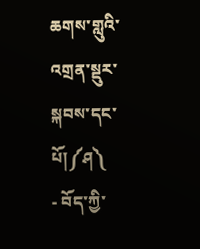ཆགས་གླུའི་འགྲན་སྡུར་སྐབས་དང་པོ།༼ཤ༽
- བོད་ཀྱི་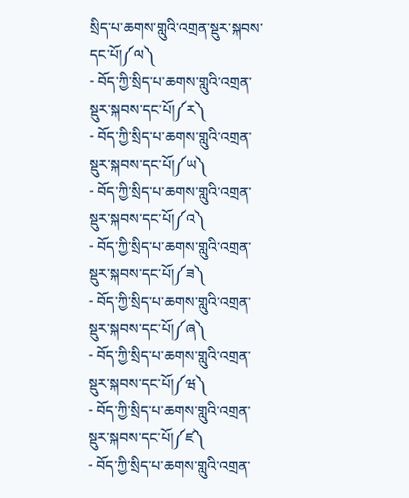སྲིད་པ་ཆགས་གླུའི་འགྲན་སྡུར་སྐབས་དང་པོ།༼ལ༽
- བོད་ཀྱི་སྲིད་པ་ཆགས་གླུའི་འགྲན་སྡུར་སྐབས་དང་པོ།༼ར༽
- བོད་ཀྱི་སྲིད་པ་ཆགས་གླུའི་འགྲན་སྡུར་སྐབས་དང་པོ།༼ཡ༽
- བོད་ཀྱི་སྲིད་པ་ཆགས་གླུའི་འགྲན་སྡུར་སྐབས་དང་པོ།༼འ༽
- བོད་ཀྱི་སྲིད་པ་ཆགས་གླུའི་འགྲན་སྡུར་སྐབས་དང་པོ།༼ཟ༽
- བོད་ཀྱི་སྲིད་པ་ཆགས་གླུའི་འགྲན་སྡུར་སྐབས་དང་པོ།༼ཞ༽
- བོད་ཀྱི་སྲིད་པ་ཆགས་གླུའི་འགྲན་སྡུར་སྐབས་དང་པོ།༼ཝ༽
- བོད་ཀྱི་སྲིད་པ་ཆགས་གླུའི་འགྲན་སྡུར་སྐབས་དང་པོ།༼ཛ༽
- བོད་ཀྱི་སྲིད་པ་ཆགས་གླུའི་འགྲན་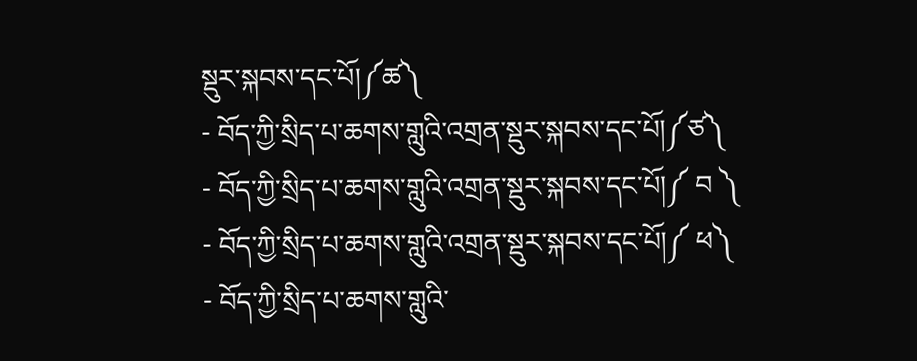སྡུར་སྐབས་དང་པོ།༼ཚ༽
- བོད་ཀྱི་སྲིད་པ་ཆགས་གླུའི་འགྲན་སྡུར་སྐབས་དང་པོ།༼ཙ༽
- བོད་ཀྱི་སྲིད་པ་ཆགས་གླུའི་འགྲན་སྡུར་སྐབས་དང་པོ།༼ བ ༽
- བོད་ཀྱི་སྲིད་པ་ཆགས་གླུའི་འགྲན་སྡུར་སྐབས་དང་པོ།༼ ཕ༽
- བོད་ཀྱི་སྲིད་པ་ཆགས་གླུའི་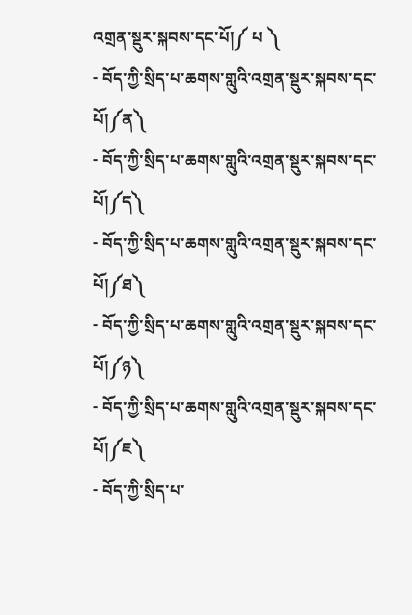འགྲན་སྡུར་སྐབས་དང་པོ།༼ པ ༽
- བོད་ཀྱི་སྲིད་པ་ཆགས་གླུའི་འགྲན་སྡུར་སྐབས་དང་པོ།༼ན༽
- བོད་ཀྱི་སྲིད་པ་ཆགས་གླུའི་འགྲན་སྡུར་སྐབས་དང་པོ།༼ད༽
- བོད་ཀྱི་སྲིད་པ་ཆགས་གླུའི་འགྲན་སྡུར་སྐབས་དང་པོ།༼ཐ༽
- བོད་ཀྱི་སྲིད་པ་ཆགས་གླུའི་འགྲན་སྡུར་སྐབས་དང་པོ།༼ཉ༽
- བོད་ཀྱི་སྲིད་པ་ཆགས་གླུའི་འགྲན་སྡུར་སྐབས་དང་པོ།༼ཇ༽
- བོད་ཀྱི་སྲིད་པ་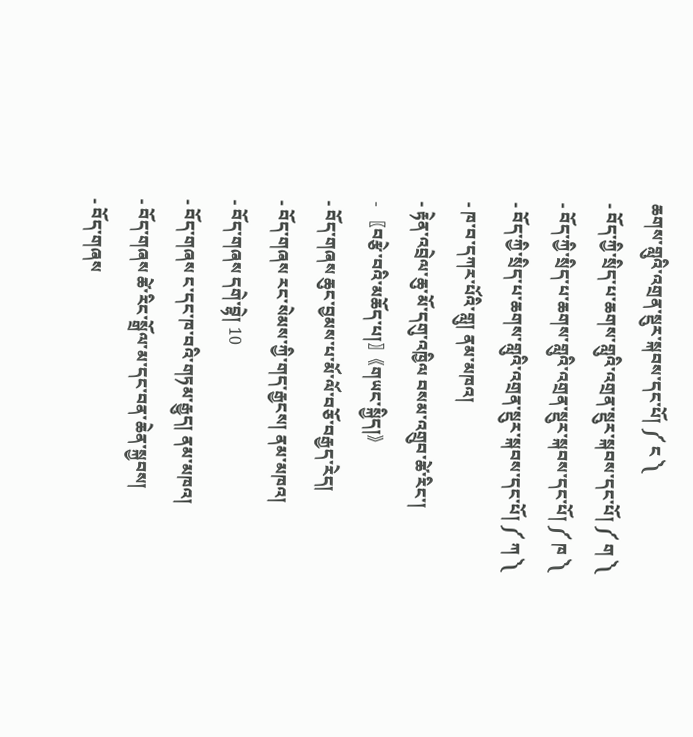ཆགས་གླུའི་འགྲན་སྡུར་སྐབས་དང་པོ། ༼ ང ༽
- བོད་ཀྱི་སྲིད་པ་ཆགས་གླུའི་འགྲན་སྡུར་སྐབས་དང་པོ། ༼ ག ༽
- བོད་ཀྱི་སྲིད་པ་ཆགས་གླུའི་འགྲན་སྡུར་སྐབས་དང་པོ། ༼ ཁ ༽
- བོད་ཀྱི་སྲིད་པ་ཆགས་གླུའི་འགྲན་སྡུར་སྐབས་དང་པོ། ༼ ཀ ༽
- ཁ་བ་དཀར་པོའི་གླུ། ནམ་མཁའ།
- རྟེན་འབྲེལ་ཆུ་མོ་དགུ་འཁྱིལ བསམ་འགྲུབ་ཚེ་རིང་།
- 〖བརྩེ་བའི་མཆོད་པ།〗《གཡང་སྐྱིད།》
- བོད་གཞས ཆུང་བྱམས་པ་མོ་ལོ་བཅོ་བརྒྱད་རེད།
- བོད་གཞས རང་སེམས་ཀྱི་གད་རྒྱངས། ནམ་མཁའ།
- བོད་གཞས དགེ་བྷེ། 10
- བོད་གཞས ང་དང་ཁ་བའི་གཏམ་རྒྱུད། ནམ་མཁའ།
- བོད་གཞས ཚེ་རིང་སྒྲོལ་མ་དང་བན་ཆེན་སྐྱབས།
- བོད་གཞས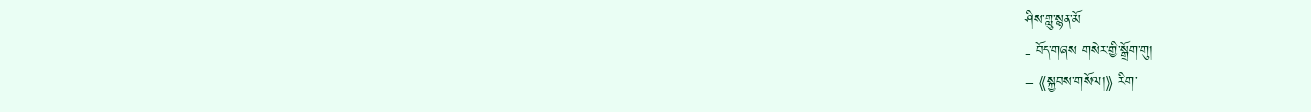ཤིས་གླུ་སྙན་མོ
- བོད་གཞས གསེར་གྱི་སྒྲོག་གུ།
- 《སྐྱབས་གསོལ།》 རིག་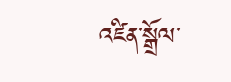འཛིན་སྒྲོལ་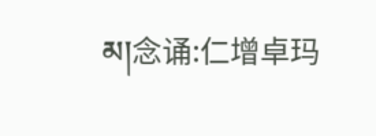མ།念诵:仁增卓玛